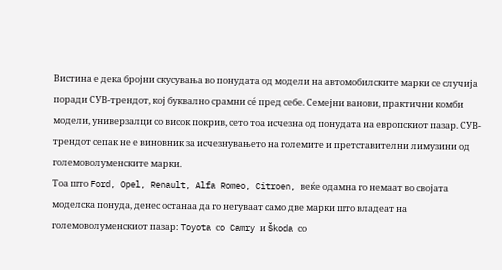Вистина е дека бројни скусувања во понудата од модели на автомобилските марки се случија поради СУВ-трендот, кој буквално срамни сé пред себе. Семејни ванови, практични комби модели, универзалци со висок покрив, сето тоа исчезна од понудата на европскиот пазар. СУВ-трендот сепак не е виновник за исчезнувањето на големите и претставителни лимузини од големоволуменските марки.
Тоа што Ford, Opel, Renault, Alfa Romeo, Citroen, веќе одамна го немаат во својата моделска понуда, денес останаа да го негуваат само две марки што владеат на големоволуменскиот пазар: Toyota сo Camry и Škoda со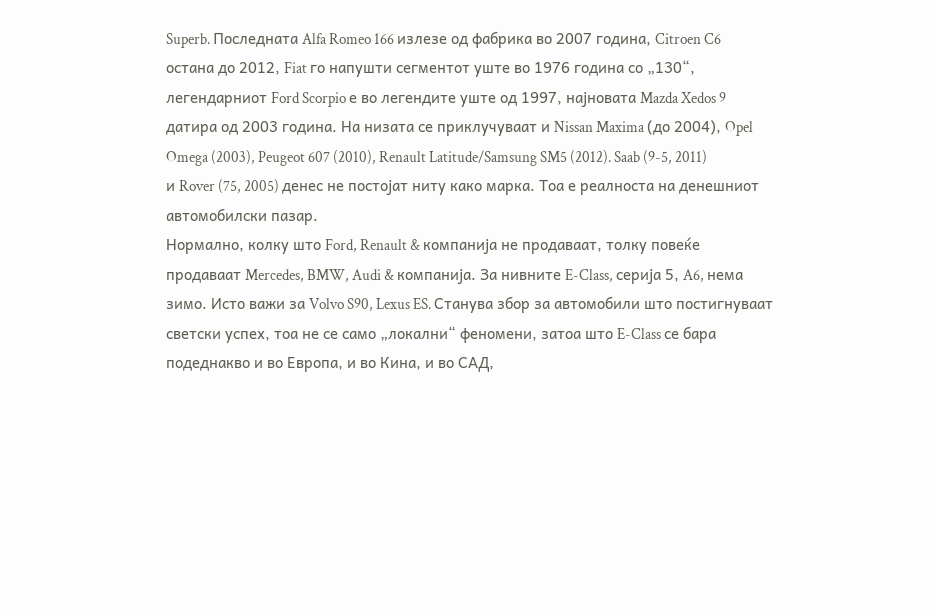Superb. Последната Alfa Romeo 166 излезе од фабрика во 2007 година, Citroen C6 остана до 2012, Fiat го напушти сегментот уште во 1976 година со „130“, легендарниот Ford Scorpio е во легендите уште од 1997, најновата Mazda Xedos 9 датира од 2003 година. На низата се приклучуваат и Nissan Maxima (до 2004), Opel Omega (2003), Peugeot 607 (2010), Renault Latitude/Samsung SM5 (2012). Saab (9-5, 2011) и Rover (75, 2005) денес не постојат ниту како марка. Тоа е реалноста на денешниот автомобилски пазар.
Нормално, колку што Ford, Renault & компанија не продаваат, толку повеќе продаваат Mercedes, BMW, Audi & компанија. За нивните E-Class, серија 5, A6, нема зимо. Исто важи за Volvo S90, Lexus ES. Станува збор за автомобили што постигнуваат светски успех, тоа не се само „локални“ феномени, затоа што E-Class се бара подеднакво и во Европа, и во Кина, и во САД,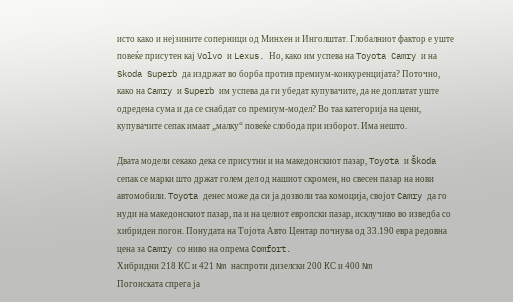исто како и нејзините соперници од Минхен и Инголштат. Глобалниот фактор е уште повеќе присутен кај Volvo и Lexus. Но, како им успева на Toyota Camry и на Skoda Superb да издржат во борба против премиум-конкуренцијата? Поточно, како на Camry и Superb им успева да ги убедат купувачите, да не доплатат уште одредена сума и да се снабдат со премиум-модел? Во таа категорија на цени, купувачите сепак имаат „малку“ повеќе слобода при изборот. Има нешто.

Двата модели секако дека се присутни и на македонскиот пазар, Toyota и Škoda сепак се марки што држат голем дел од нашиот скромен, но свесен пазар на нови автомобили. Toyota денес може да си ја дозволи таа комоција, својот Camry да го нуди на македонскиот пазар, па и на целиот европски пазар, исклучиво во изведба со хибриден погон. Понудата на Тојота Авто Центар почнува oд 33.190 евра редовна цена за Camry со ниво на опрема Comfort.
Хибридни 218 КС и 421 Nm наспроти дизелски 200 КС и 400 Nm
Погонската спрега ја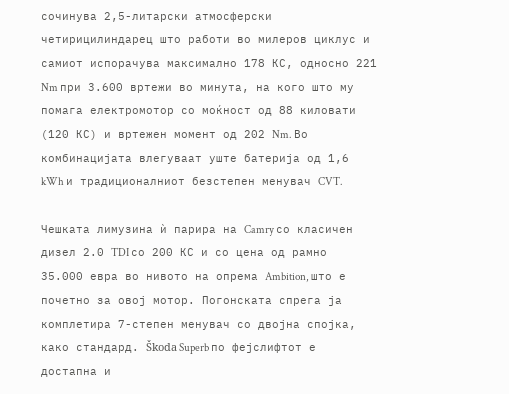сочинува 2,5-литарски атмосферски четирицилиндарец што работи во милеров циклус и самиот испорачува максимално 178 КС, односно 221 Nm при 3.600 вртежи во минута, на кого што му помага електромотор со моќност од 88 киловати (120 КС) и вртежен момент од 202 Nm. Во комбинацијата влегуваат уште батерија од 1,6 kWh и традиционалниот безстепен менувач CVT.

Чешката лимузина ѝ парира на Camry со класичен дизел 2.0 TDI со 200 КС и со цена од рамно 35.000 евра во нивото на опрема Ambition, што е почетно за овој мотор. Погонската спрега ја комплетира 7-степен менувач со двојна спојка, како стандард. Škoda Superb по фејслифтот е достапна и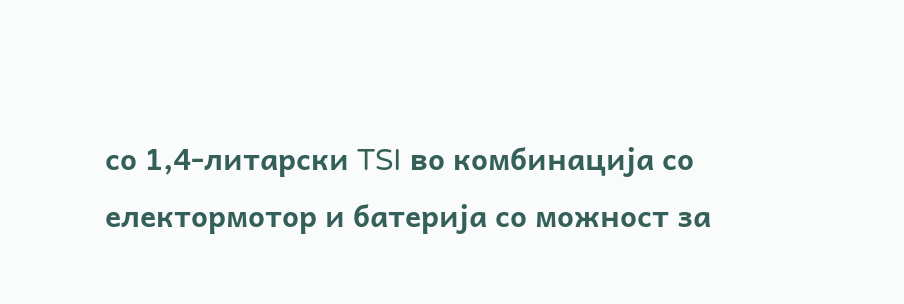со 1,4-литарски TSI во комбинација со електормотор и батерија со можност за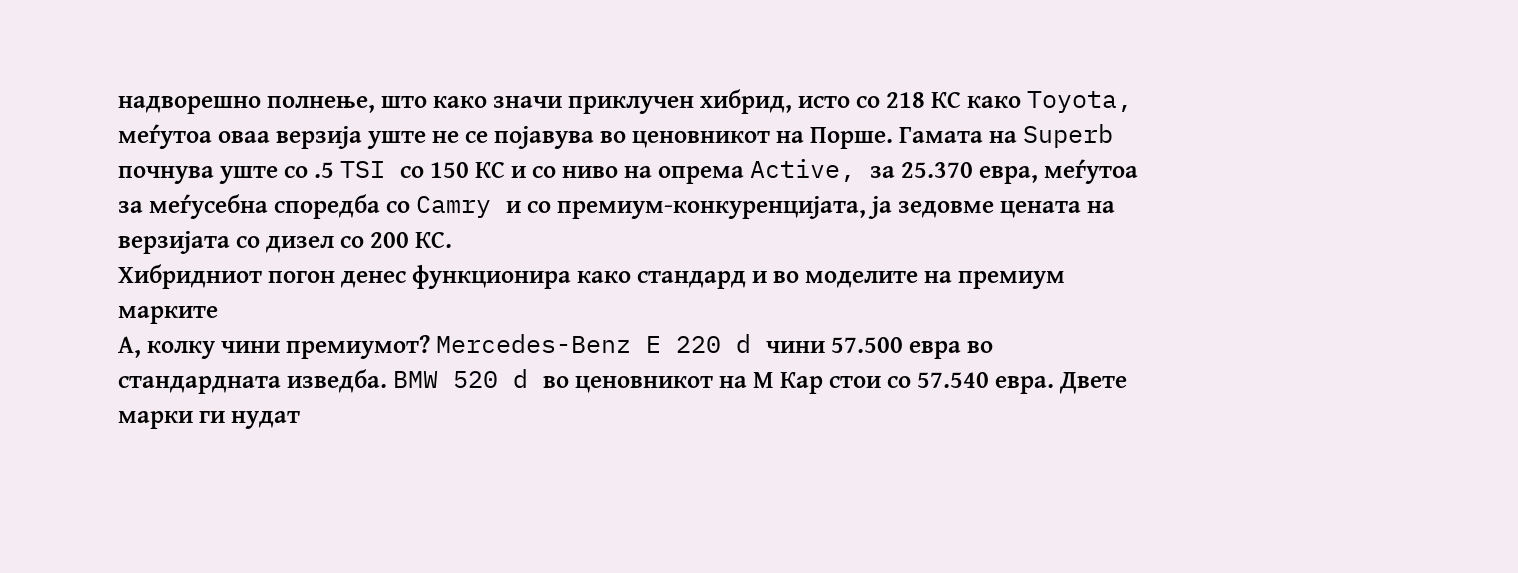надворешно полнење, што како значи приклучен хибрид, исто со 218 КС како Toyota, меѓутоа оваа верзија уште не се појавува во ценовникот на Порше. Гамата на Superb почнува уште со .5 TSI со 150 КС и со ниво на опрема Active, за 25.370 евра, меѓутоа за меѓусебна споредба со Camry и со премиум-конкуренцијата, ја зедовме цената на верзијата со дизел со 200 КС.
Хибридниот погон денес функционира како стандард и во моделите на премиум марките
А, колку чини премиумот? Mercedes-Benz E 220 d чини 57.500 евра во стандардната изведба. BMW 520 d во ценовникот на М Кар стои со 57.540 евра. Двете марки ги нудат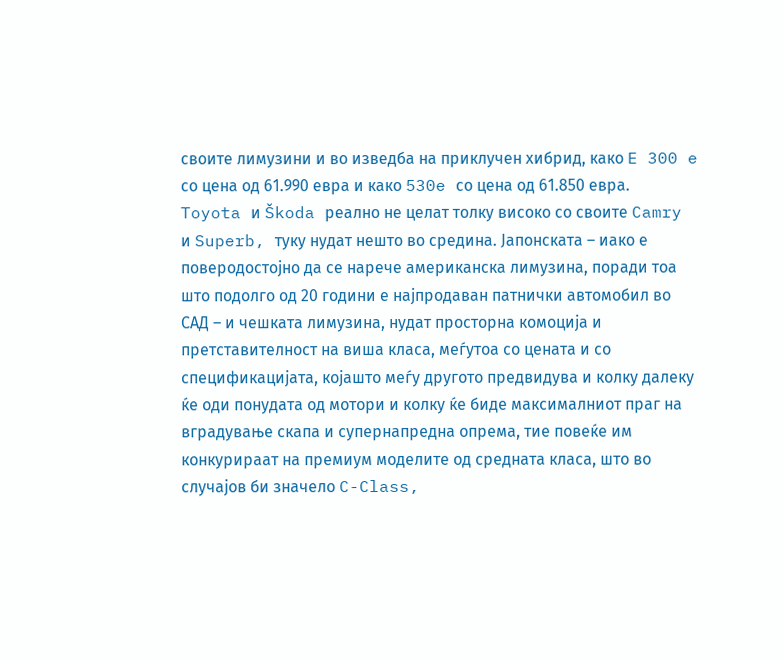своите лимузини и во изведба на приклучен хибрид, како E 300 e со цена од 61.990 евра и како 530e со цена од 61.850 евра.
Toyota и Škoda реално не целат толку високо со своите Camry и Superb, туку нудат нешто во средина. Јапонската – иако е поверодостојно да се нарече американска лимузина, поради тоа што подолго од 20 години е најпродаван патнички автомобил во САД – и чешката лимузина, нудат просторна комоција и претставителност на виша класа, меѓутоа со цената и со спецификацијата, којашто меѓу другото предвидува и колку далеку ќе оди понудата од мотори и колку ќе биде максималниот праг на вградување скапа и супернапредна опрема, тие повеќе им конкурираат на премиум моделите од средната класа, што во случајов би значело C-Class,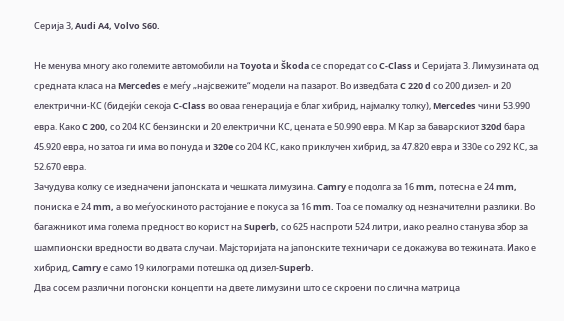Серија 3, Audi A4, Volvo S60.

Не менува многу ако големите автомобили на Toyota и Škoda се споредат со C-Class и Серијата 3. Лимузината од средната класа на Mercedes е меѓу „најсвежите“ модели на пазарот. Во изведбата C 220 d со 200 дизел- и 20 електрични-КС (бидејќи секоја C-Class во оваа генерација е благ хибрид, најмалку толку), Mercedes чини 53.990 евра. Како C 200, со 204 КС бензински и 20 електрични КС, цената е 50.990 евра. М Кар за баварскиот 320d бара 45.920 евра, но затоа ги има во понуда и 320e со 204 КС, како приклучен хибрид, за 47.820 евра и 330е со 292 КС, за 52.670 евра.
Зачудува колку се изедначени јапонската и чешката лимузина. Camry е подолга за 16 mm, потесна е 24 mm, пониска е 24 mm, а во меѓуоскиното растојание е покуса за 16 mm. Тоа се помалку од незначителни разлики. Во багажникот има голема предност во корист на Superb, со 625 наспроти 524 литри, иако реално станува збор за шампионски вредности во двата случаи. Мајсторијата на јапонските техничари се докажува во тежината. Иако е хибрид, Camry е само 19 килограми потешка од дизел-Superb.
Два сосем различни погонски концепти на двете лимузини што се скроени по слична матрица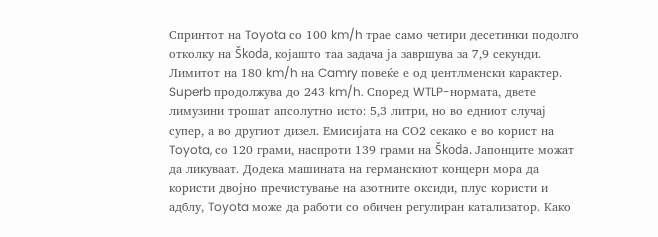Спринтот на Toyota со 100 km/h трае само четири десетинки подолго отколку на Škoda, којашто таа задача ја завршува за 7,9 секунди. Лимитот на 180 km/h на Camry повеќе е од џентлменски карактер. Superb продолжува до 243 km/h. Според WTLP-нормата, двете лимузини трошат апсолутно исто: 5,3 литри, но во едниот случај супер, а во другиот дизел. Емисијата на СО2 секако е во корист на Toyota, со 120 грами, наспроти 139 грами на Škoda. Јапонците можат да ликуваат. Додека машината на германскиот концерн мора да користи двојно пречистување на азотните оксиди, плус користи и адблу, Toyota може да работи со обичен регулиран катализатор. Како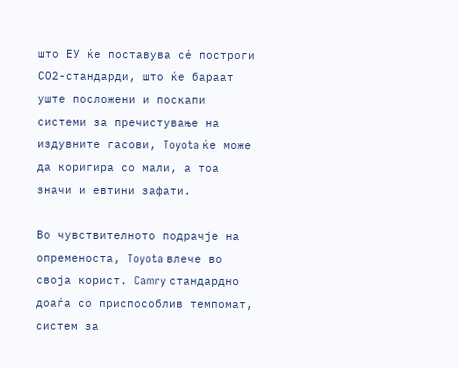што ЕУ ќе поставува сé построги СО2-стандарди, што ќе бараат уште посложени и поскапи системи за пречистување на издувните гасови, Toyota ќе може да коригира со мали, а тоа значи и евтини зафати.

Во чувствителното подрачје на опременоста, Toyota влече во своја корист. Camry стандардно доаѓа со приспособлив темпомат, систем за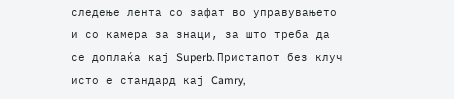следење лента со зафат во управувањето и со камера за знаци, за што треба да се доплаќа кај Superb. Пристапот без клуч исто е стандард кај Camry,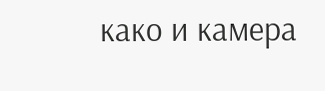како и камера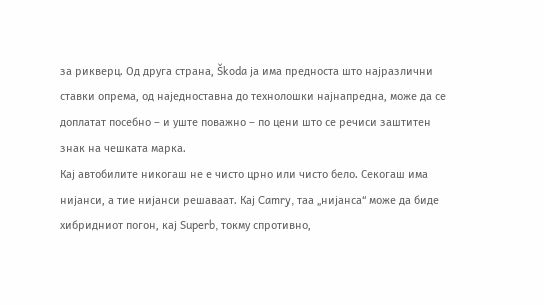за рикверц. Од друга страна, Škoda ја има предноста што најразлични ставки опрема, од наједноставна до технолошки најнапредна, може да се доплатат посебно – и уште поважно – по цени што се речиси заштитен знак на чешката марка.
Кај автобилите никогаш не е чисто црно или чисто бело. Секогаш има нијанси, а тие нијанси решаваат. Кај Camry, таа „нијанса“ може да биде хибридниот погон, кај Superb, токму спротивно,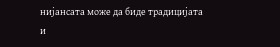нијансата може да биде традицијата и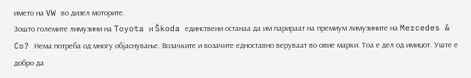името на VW во дизел моторите.
Зошто големите лимузини на Toyota и Škoda единствени останаа да им парираат на премиум лимузините на Mercedes & Co? Нема потреба од многу објаснување. Возачките и возачите едноставно веруваат во овие марки. Тоа е дел од имиџот. Уште е добро да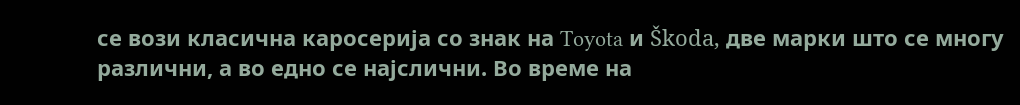се вози класична каросерија со знак на Toyota и Škoda, две марки што се многу различни, а во едно се најслични. Во време на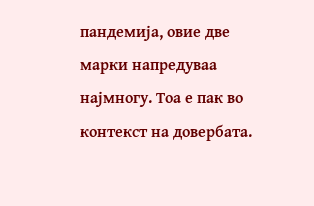пандемија, овие две марки напредуваа најмногу. Тоа е пак во контекст на довербата.